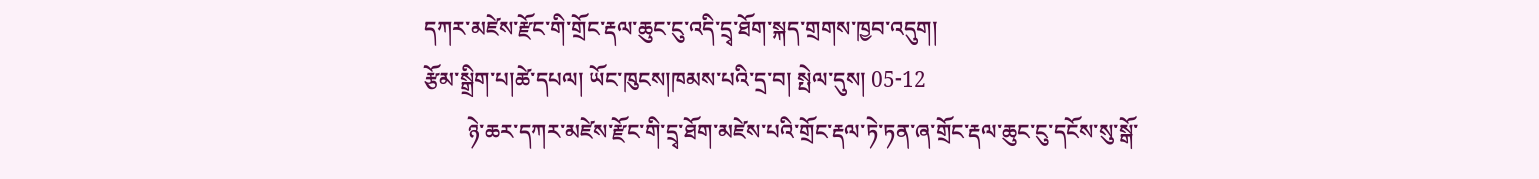དཀར་མཛེས་རྫོང་གི་གྲོང་རྡལ་ཆུང་ངུ་འདི་དྲྭ་ཐོག་སྐད་གྲགས་ཁྱབ་འདུག།
རྩོམ་སྒྲིག་པ།ཚེ་དཔལ། ཡོང་ཁུངས།ཁམས་པའི་དྲ་བ། སྤེལ་དུས། 05-12
        ཉེ་ཆར་དཀར་མཛེས་རྫོང་གི་དྲྭ་ཐོག་མཛེས་པའི་གྲོང་རྡལ་ཏེ་ཏན་ཞ་གྲོང་རྡལ་ཆུང་ངུ་དངོས་སུ་སྒོ་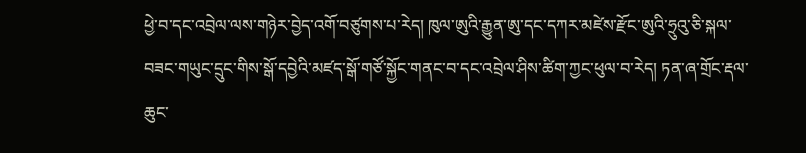ཕྱེ་བ་དང་འབྲེལ་ལས་གཉེར་བྱེད་འགོ་བཙུགས་པ་རེད། ཁུལ་ཨུའི་རྒྱུན་ཨུ་དང་དཀར་མཛེས་རྫོང་ཨུའི་ཧྲུའུ་ཅི་སྐལ་བཟང་གཡུང་དྲུང་གིས་སྒོ་དབྱེའི་མཛད་སྒོ་གཙོ་སྐྱོང་གནང་བ་དང་འབྲེལ་ཤིས་ཚིག་ཀྱང་ཕུལ་བ་རེད། ཏན་ཞ་གྲོང་རྡལ་ཆུང་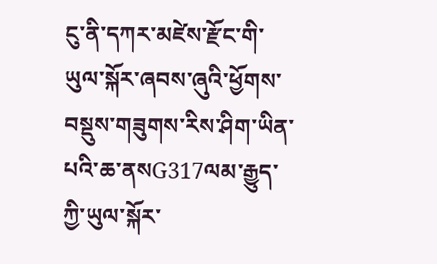ངུ་ནི་དཀར་མཛེས་རྫོང་གི་ཡུལ་སྐོར་ཞབས་ཞུའི་ཕྱོགས་བསྡུས་གཟུགས་རིས་ཤིག་ཡིན་པའི་ཆ་ནསG317ལམ་རྒྱུད་ཀྱི་ཡུལ་སྐོར་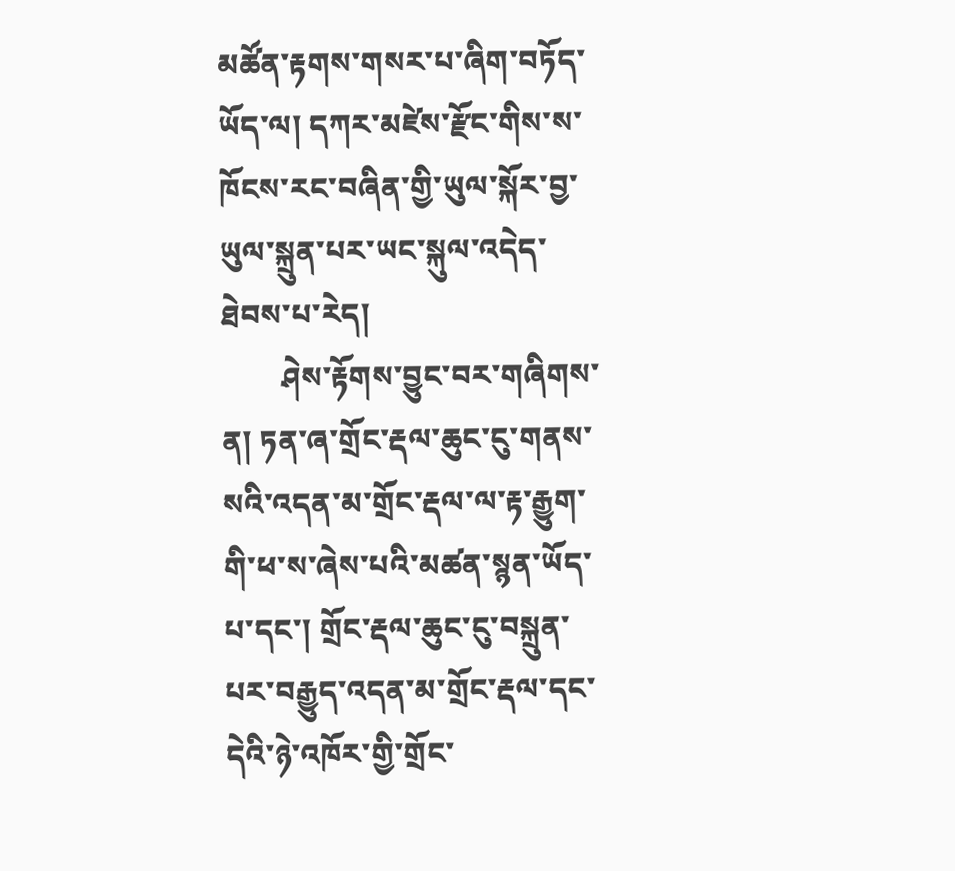མཚོན་རྟགས་གསར་པ་ཞིག་བཏོད་ཡོད་ལ། དཀར་མཛེས་རྫོང་གིས་ས་ཁོངས་རང་བཞིན་གྱི་ཡུལ་སྐོར་བྱ་ཡུལ་སྐྲུན་པར་ཡང་སྐུལ་འདེད་ཐེབས་པ་རེད།
        ཤེས་རྟོགས་བྱུང་བར་གཞིགས་ན། ཏན་ཞ་གྲོང་རྡལ་ཆུང་ངུ་གནས་སའི་འདན་མ་གྲོང་རྡལ་ལ་རྟ་རྒྱུག་གི་ཕ་ས་ཞེས་པའི་མཚན་སྙན་ཡོད་པ་དང་། གྲོང་རྡལ་ཆུང་ངུ་བསྐྲུན་པར་བརྒྱུད་འདན་མ་གྲོང་རྡལ་དང་དེའི་ཉེ་འཁོར་གྱི་གྲོང་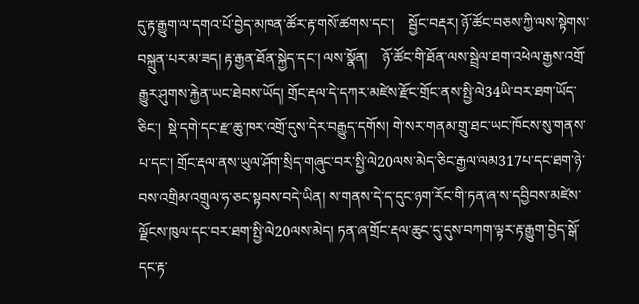དུ་རྟ་རྒྱུག་ལ་དགའ་པོ་བྱེད་མཁན་ཚོར་རྟ་གསོ་ཚགས་དང་།    སྦྱོང་བརྡར། ཉོ་ཚོང་བཅས་ཀྱི་ལས་སྟེགས་བསྐྲུན་པར་མ་ཟད། རྟ་རྒྱན་ཐོན་སྐྱེད་དང་། ལས་སྣོན།    ཉོ་ཚོང་གི་ཐོན་ལས་སྦྲེལ་ཐག་འཕེལ་རྒྱས་འགྲོ་རྒྱུར་ཤུགས་རྐྱེན་ཡང་ཐེབས་ཡོད། གྲོང་རྡལ་དེ་དཀར་མཛེས་རྫོང་གྲོང་ནས་སྤྱི་ལེ34ཡི་བར་ཐག་ཡོད་ཅིང་།  སྡེ་དགེ་དང་རྫ་ཆུ་ཁར་འགྲོ་དུས་དེར་བརྒྱུད་དགོས། གེ་སར་གནམ་གྲུ་ཐང་ཡང་ཁོངས་སུ་གནས་པ་དང་། གྲོང་རྡལ་ནས་ཡུལ་ཤོག་སྲིད་གཞུང་བར་སྤྱི་ལེ20ལས་མེད་ཅིང་རྒྱལ་ལམ317པ་དང་ཐག་ཉེ་བས་འགྲིམ་འགྲུལ་ཧ་ཅང་སྟབས་བདེ་ཡིན། ས་གནས་དེ་ད་དུང་ཉག་རོང་གི་ཏན་ཞ་ས་དབྱིབས་མཛེས་ལྗོངས་ཁུལ་དང་བར་ཐག་སྤྱི་ལེ20ལས་མེད། ཏན་ཞ་གྲོང་རྡལ་ཆུང་དུ་དུས་བཀག་ལྟར་རྟ་རྒྱུག་བྱེད་སྒོ་དང་རྟ་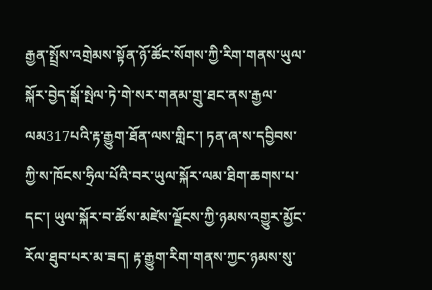རྒྱན་སྤྲོས་འགྲེམས་སྟོན་ཉོ་ཚོང་སོགས་ཀྱི་རིག་གནས་ཡུལ་སྐོར་བྱེད་སྒོ་སྤེལ་ཏེ་གེ་སར་གནམ་གྲུ་ཐང་ནས་རྒྱལ་ལམ317པའི་རྟ་རྒྱུག་ཐོན་ལས་གླིང་། ཏན་ཞ་ས་དབྱིབས་ཀྱི་ས་ཁོངས་ཧྲིལ་པོའི་བར་ཡུལ་སྐོར་ལམ་ཐིག་ཆགས་པ་དང་། ཡུལ་སྐོར་བ་ཚོས་མཛེས་ལྗོངས་ཀྱི་ཉམས་འགྱུར་མྱོང་རོལ་ཐུབ་པར་མ་ཟད། རྟ་རྒྱུག་རིག་གནས་ཀྱང་ཉམས་སུ་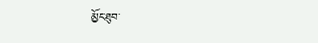མྱོང་ཐུབ་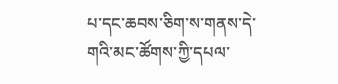པ་དང་ཆབས་ཅིག་ས་གནས་དེ་གའི་མང་ཚོགས་ཀྱི་དཔལ་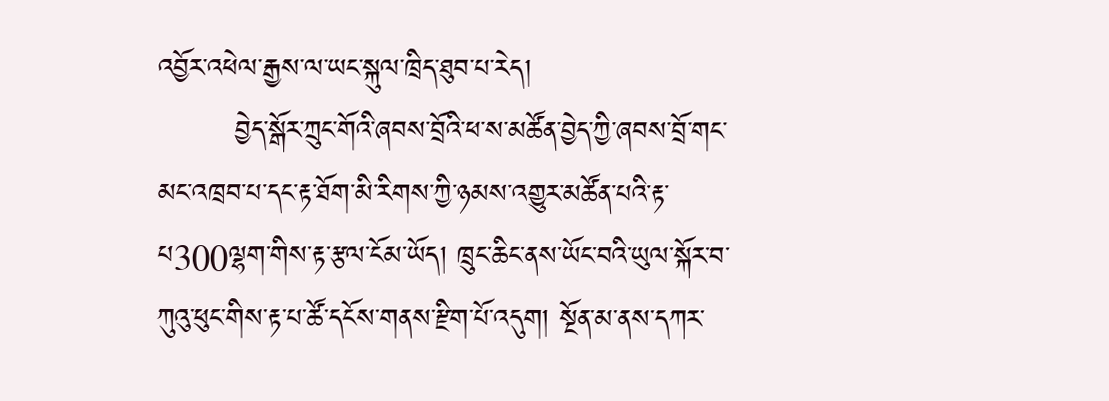འབྱོར་འཕེལ་རྒྱས་ལ་ཡང་སྐུལ་ཁྲིད་ཐུབ་པ་རེད།
        བྱེད་སྒོར་ཀྲུང་གོའི་ཞབས་བྲོའི་ཕ་ས་མཚོན་བྱེད་ཀྱི་ཞབས་བྲོ་གང་མང་འཁྲབ་པ་དང་རྟ་ཐོག་མི་རིགས་ཀྱི་ཉམས་འགྱུར་མཚོན་པའི་རྟ་པ300ལྷག་གིས་རྟ་རྩལ་ངོམ་ཡོད། ཁྲུང་ཆིང་ནས་ཡོང་བའི་ཡུལ་སྐོར་བ་ཀུའུ་ཕུང་གིས་རྟ་པ་ཚོ་དངོས་གནས་རྫིག་པོ་འདུག། སྔོན་མ་ནས་དཀར་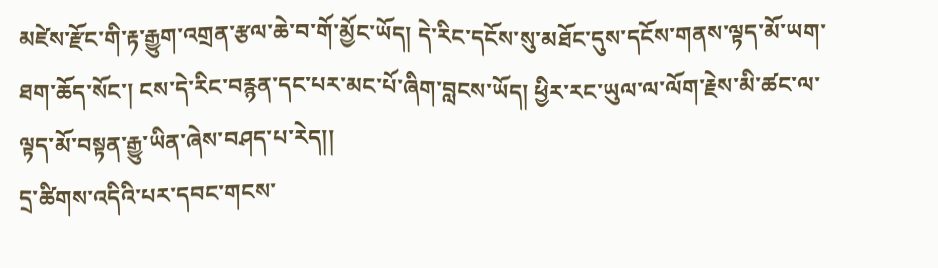མཛེས་རྫོང་གི་རྟ་རྒྱུག་འགྲན་རྩལ་ཆེ་བ་གོ་མྱོང་ཡོད། དེ་རིང་དངོས་སུ་མཐོང་དུས་དངོས་གནས་ལྟད་མོ་ཡག་ཐག་ཆོད་སོང་། ངས་དེ་རིང་བརྙན་དང་པར་མང་པོ་ཞིག་བླངས་ཡོད། ཕྱིར་རང་ཡུལ་ལ་ལོག་རྗེས་མི་ཚང་ལ་ལྟད་མོ་བསྟན་རྒྱུ་ཡིན་ཞེས་བཤད་པ་རེད།།
དྲ་ཚིགས་འདིའི་པར་དབང་གངས་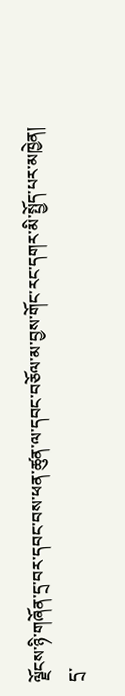ལྗོངས་ཉི་གཞོན་དྲ་བར་དབང་བས་ཕན་ཚུན་ལ་དབང་བཅོལ་མ་བྱས་གོང་རང་དགར་མི་སྤྱོད་པར་མཁྱེན།
དྲ་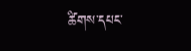ཚིགས་དཔང་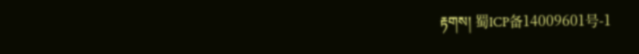རྟགས། 蜀ICP备14009601号-1